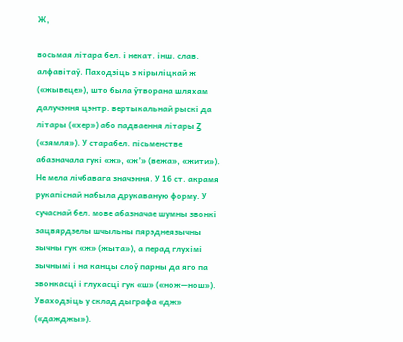Ж,

восьмая літара бел. і некат. інш. слав. алфавітаў. Паходзіць з кірыліцкай ж («жывеце»), што была ўтворана шляхам далучэння цэнтр. вертыкальнай рыскі да літары («хер») або падваення літары Ꙁ («зямля»). У старабел. пісьменстве абазначала гукі «ж», «ж’» (вежа», «жити»). Не мела лічбавага значэння. У 16 ст. акрамя рукапіснай набыла друкаваную форму. У сучаснай бел. мове абазначае шумны звонкі зацвярдзелы шчыльны пярэднеязычны зычны гук «ж» (жыта»), а перад глухімі зычнымі і на канцы слоў парны да яго па звонкасці і глухасці гук «ш» («нож—нош»). Уваходзіць у склад дыграфа «дж» («дажджы»).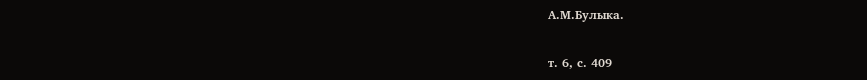А.М.Булыка.

т. 6, с. 409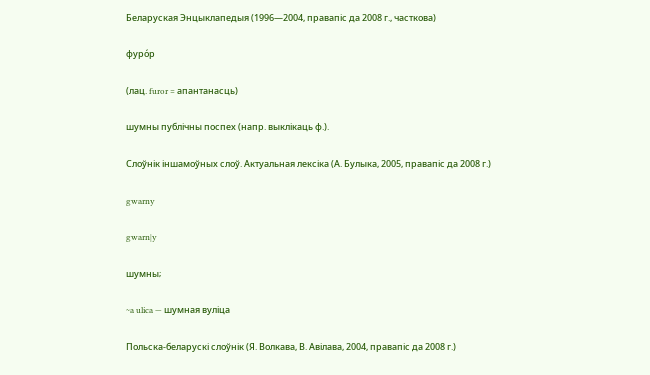Беларуская Энцыклапедыя (1996—2004, правапіс да 2008 г., часткова)

фуро́р

(лац. furor = апантанасць)

шумны публічны поспех (напр. выклікаць ф.).

Слоўнік іншамоўных слоў. Актуальная лексіка (А. Булыка, 2005, правапіс да 2008 г.)

gwarny

gwarn|y

шумны;

~a ulica — шумная вуліца

Польска-беларускі слоўнік (Я. Волкава, В. Авілава, 2004, правапіс да 2008 г.)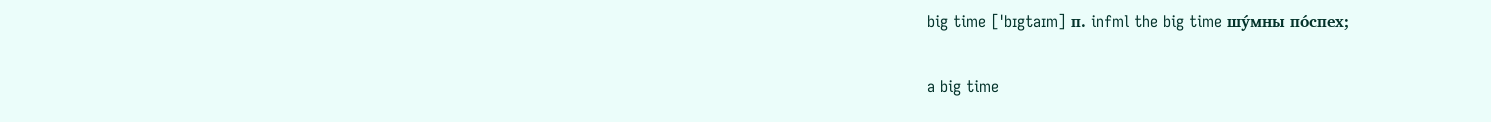big time [ˈbɪgtaɪm] п. infml the big time шу́мны по́спех;

a big time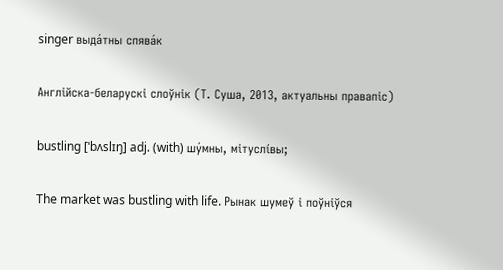singer выда́тны спява́к

Англійска-беларускі слоўнік (Т. Суша, 2013, актуальны правапіс)

bustling [ˈbʌslɪŋ] adj. (with) шу́мны, мітуслі́вы;

The market was bustling with life. Рынак шумеў і поўніўся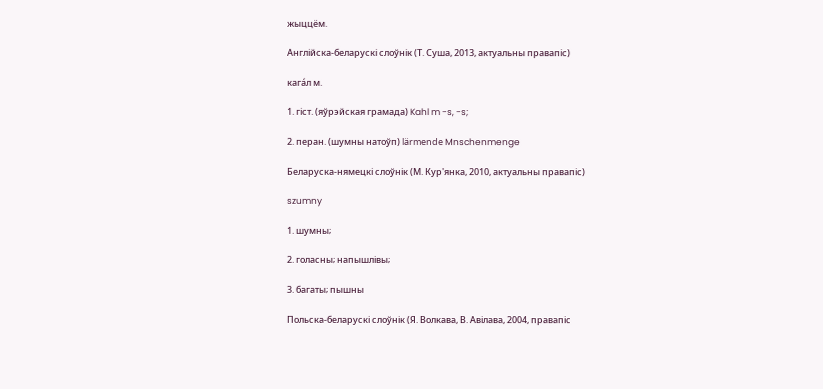жыццём.

Англійска-беларускі слоўнік (Т. Суша, 2013, актуальны правапіс)

кага́л м.

1. гіст. (яўрэйская грамада) Kahl m -s, -s;

2. перан. (шумны натоўп) lärmende Mnschenmenge

Беларуска-нямецкі слоўнік (М. Кур'янка, 2010, актуальны правапіс)

szumny

1. шумны;

2. голасны; напышлівы;

3. багаты; пышны

Польска-беларускі слоўнік (Я. Волкава, В. Авілава, 2004, правапіс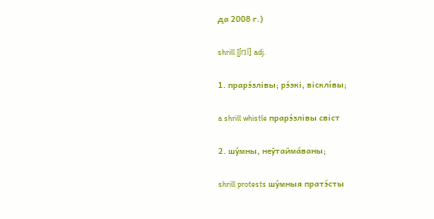да 2008 г.)

shrill [ʃrɪl] adj.

1. прарэ́злівы; рэ́зкі, вісклі́вы;

a shrill whistle прарэ́злівы свіст

2. шу́мны, неўтайма́ваны;

shrill protests шу́мныя пратэ́сты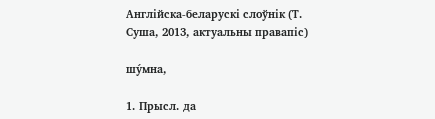Англійска-беларускі слоўнік (Т. Суша, 2013, актуальны правапіс)

шу́мна,

1. Прысл. да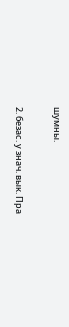шумны.

2. безас. у знач. вык. Пра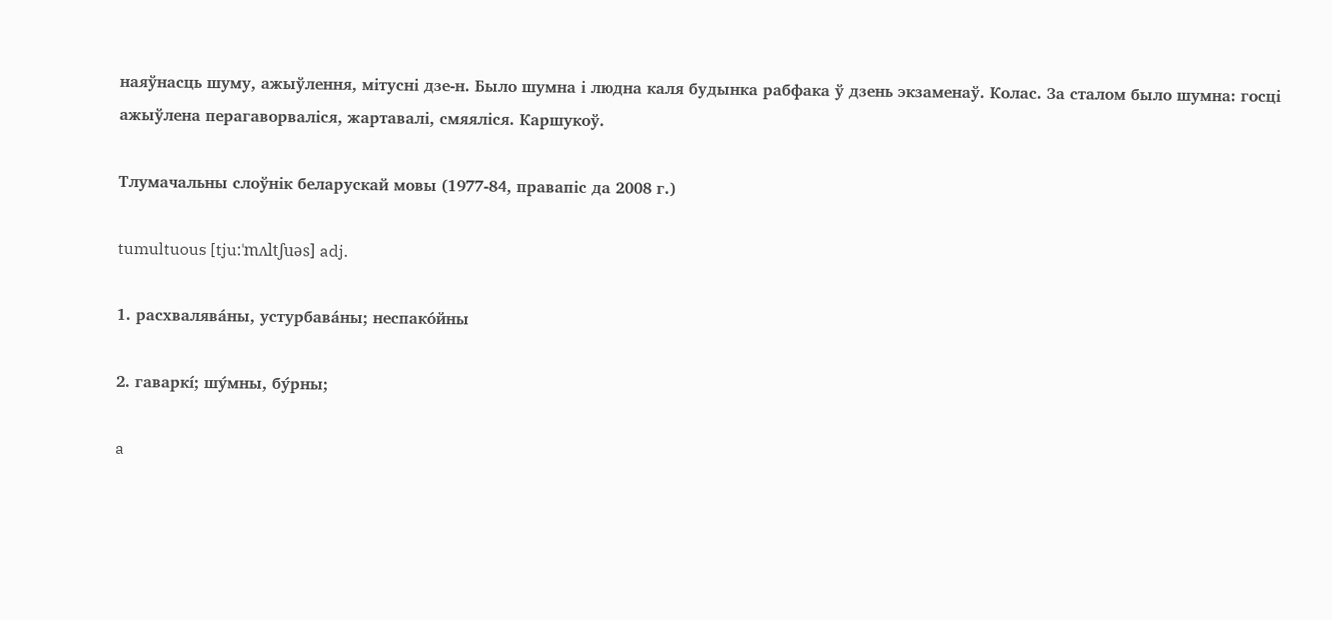наяўнасць шуму, ажыўлення, мітусні дзе‑н. Было шумна і людна каля будынка рабфака ў дзень экзаменаў. Колас. За сталом было шумна: госці ажыўлена перагаворваліся, жартавалі, смяяліся. Каршукоў.

Тлумачальны слоўнік беларускай мовы (1977-84, правапіс да 2008 г.)

tumultuous [tju:ˈmʌltʃuəs] adj.

1. расхвалява́ны, устурбава́ны; неспако́йны

2. гаваркі́; шу́мны, бу́рны;

a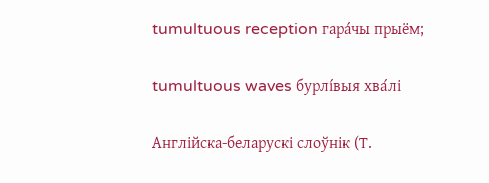tumultuous reception гара́чы прыём;

tumultuous waves бурлі́выя хва́лі

Англійска-беларускі слоўнік (Т.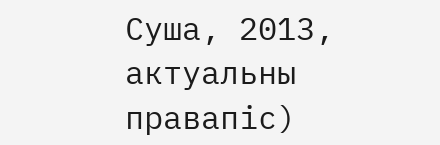Суша, 2013, актуальны правапіс)